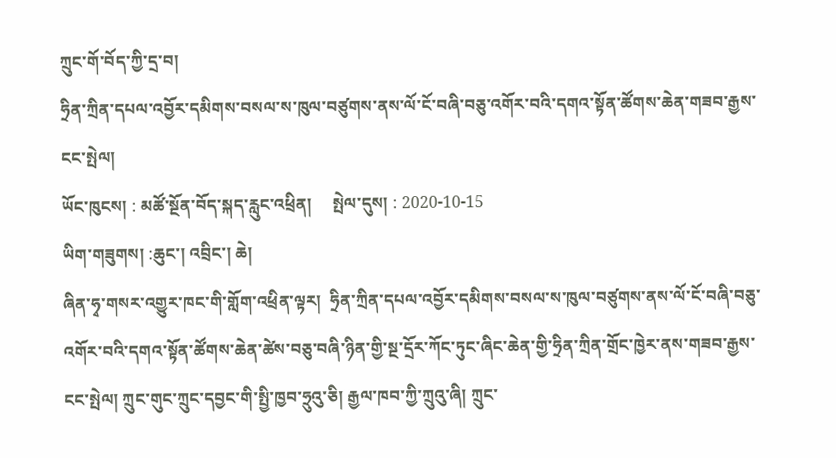ཀྲུང་གོ་བོད་ཀྱི་དྲ་བ།
ཧྲིན་ཀྲིན་དཔལ་འབྱོར་དམིགས་བསལ་ས་ཁུལ་བཙུགས་ནས་ལོ་ངོ་བཞི་བཅུ་འགོར་བའི་དགའ་སྟོན་ཚོགས་ཆེན་གཟབ་རྒྱས་ངང་སྤེལ།
ཡོང་ཁུངས། : མཚོ་སྔོན་བོད་སྐད་རླུང་འཕྲིན།     སྤེལ་དུས། : 2020-10-15
ཡིག་གཟུགས། :ཆུང་། འབྲིང་། ཆེ།
ཞིན་ཧྭ་གསར་འགྱུར་ཁང་གི་གློག་འཕྲིན་ལྟར།  ཧྲིན་ཀྲིན་དཔལ་འབྱོར་དམིགས་བསལ་ས་ཁུལ་བཙུགས་ནས་ལོ་ངོ་བཞི་བཅུ་འགོར་བའི་དགའ་སྟོན་ཚོགས་ཆེན་ཚེས་བཅུ་བཞི་ཉིན་གྱི་སྔ་དྲོར་ཀོང་ཏུང་ཞིང་ཆེན་གྱི་ཧྲིན་ཀྲིན་གྲོང་ཁྱེར་ནས་གཟབ་རྒྱས་ངང་སྤེལ། ཀྲུང་གུང་ཀྲུང་དབྱང་གི་སྤྱི་ཁྱབ་ཧྲུའུ་ཅི། རྒྱལ་ཁབ་ཀྱི་ཀྲུའུ་ཞི། ཀྲུང་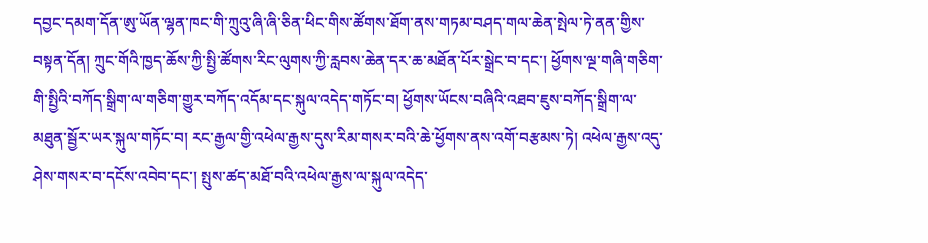དབྱང་དམག་དོན་ཨུ་ཡོན་ལྷན་ཁང་གི་ཀྲུའུ་ཞི་ཞི་ཅིན་ཕིང་གིས་ཚོགས་ཐོག་ནས་གཏམ་བཤད་གལ་ཆེན་སྤེལ་ཏེ་ནན་གྱིས་བསྟན་དོན། ཀྲུང་གོའི་ཁྱད་ཆོས་ཀྱི་སྤྱི་ཚོགས་རིང་ལུགས་ཀྱི་རླབས་ཆེན་དར་ཆ་མཐོན་པོར་སྒྲེང་བ་དང་། ཕྱོགས་ལྔ་གཞི་གཅིག་གི་སྤྱིའི་བཀོད་སྒྲིག་ལ་གཅིག་གྱུར་བཀོད་འདོམ་དང་སྐུལ་འདེད་གཏོང་བ། ཕྱོགས་ཡོངས་བཞིའི་འཐབ་ཇུས་བཀོད་སྒྲིག་ལ་མཐུན་སྦྱོར་ཡར་སྐུལ་གཏོང་བ། རང་རྒྱལ་གྱི་འཕེལ་རྒྱས་དུས་རིམ་གསར་བའི་ཆེ་ཕྱོགས་ནས་འགོ་བརྩམས་ཏེ། འཕེལ་རྒྱས་འདུ་ཤེས་གསར་བ་དངོས་འབེབ་དང་། སྤུས་ཚད་མཐོ་བའི་འཕེལ་རྒྱས་ལ་སྐུལ་འདེད་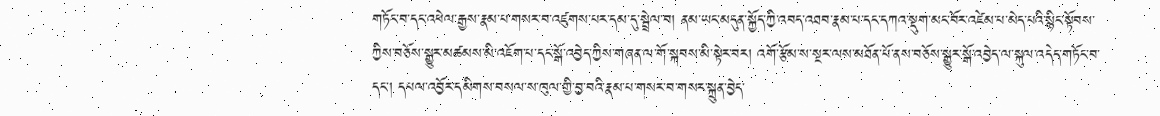གཏོང་བ་དང་འཕེལ་རྒྱས་རྣམ་པ་གསར་བ་འཛུགས་པར་དམ་དུ་སྦྲེལ་བ། ནམ་ཡང་མདུན་སྐྱོད་ཀྱི་འབད་འཐབ་རྣམ་པ་དང་དཀའ་སྡུག་མང་བོར་འཛེམ་པ་མེད་པའི་སྙིང་སྟོབས་ཀྱིས་བཅོས་སྒྱུར་མཚམས་མི་འཇོག་པ་དང་སྒོ་འབྱེད་ཀྱིས་གཞན་ལ་གོ་སྐབས་མི་སྟེར་བར། འགོ་རྩོམ་ས་སྔར་ལས་མཐོན་པོ་ནས་བཅོས་སྒྱུར་སྒོ་འབྱེད་ལ་སྐུལ་འདེད་གཏོང་བ་དང་། དཔལ་འབྱོར་དམིགས་བསལ་ས་ཁུལ་གྱི་བྱ་བའི་རྣམ་པ་གསར་བ་གསར་སྐྲུན་བྱེད་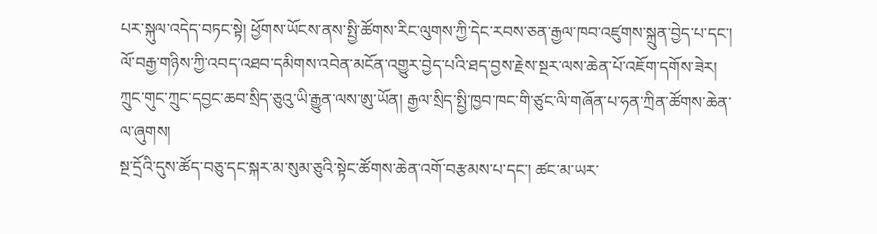པར་སྐུལ་འདེད་བཏང་སྟེ། ཕྱོགས་ཡོངས་ནས་སྤྱི་ཚོགས་རིང་ལུགས་ཀྱི་དེང་རབས་ཅན་རྒྱལ་ཁབ་འཛུགས་སྐྲུན་བྱེད་པ་དང་། ལོ་བརྒྱ་གཉིས་ཀྱི་འབད་འཐབ་དམིགས་འབེན་མངོན་འགྱུར་བྱེད་པའི་ཐད་བྱས་རྗེས་སྔར་ལས་ཆེན་པོ་འཇོག་དགོས་ཟེར།
ཀྲུང་གུང་ཀྲུང་དབྱང་ཆབ་སྲིད་ཅུའུ་ཡི་རྒྱུན་ལས་ཨུ་ཡོན། རྒྱལ་སྲིད་སྤྱི་ཁྱབ་ཁང་གི་ཙུང་ལི་གཞོན་པ་ཧན་ཀྲིན་ཚོགས་ཆེན་ལ་ཞུགས།
སྔ་དྲོའི་དུས་ཚོད་བཅུ་དང་སྐར་མ་སུམ་ཅུའི་སྟེང་ཚོགས་ཆེན་འགོ་བརྩམས་པ་དང་། ཚང་མ་ཡར་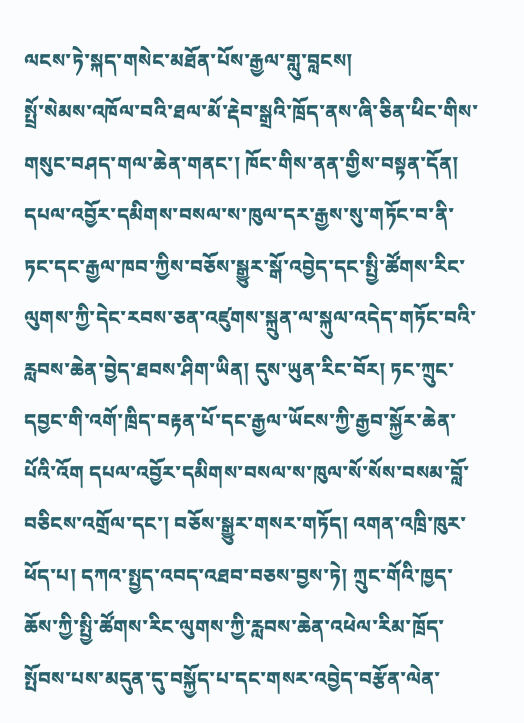ལངས་ཏེ་སྐད་གསེང་མཐོན་པོས་རྒྱལ་གླུ་བླངས།
སྤྲོ་སེམས་འཁོལ་བའི་ཐལ་མོ་རྡེབ་སྒྲའི་ཁྲོད་ནས་ཞི་ཅིན་ཕིང་གིས་གསུང་བཤད་གལ་ཆེན་གནང་། ཁོང་གིས་ནན་གྱིས་བསྟན་དོན། དཔལ་འབྱོར་དམིགས་བསལ་ས་ཁུལ་དར་རྒྱས་སུ་གཏོང་བ་ནི་ཏང་དང་རྒྱལ་ཁབ་ཀྱིས་བཅོས་སྒྱུར་སྒོ་འབྱེད་དང་སྤྱི་ཚོགས་རིང་ལུགས་ཀྱི་དེང་རབས་ཅན་འཛུགས་སྐྲུན་ལ་སྐུལ་འདེད་གཏོང་བའི་རླབས་ཆེན་བྱེད་ཐབས་ཤིག་ཡིན། དུས་ཡུན་རིང་བོར། ཏང་ཀྲུང་དབྱང་གི་འགོ་ཁྲིད་བརྟན་པོ་དང་རྒྱལ་ཡོངས་ཀྱི་རྒྱབ་སྐྱོར་ཆེན་པོའི་འོག དཔལ་འབྱོར་དམིགས་བསལ་ས་ཁུལ་སོ་སོས་བསམ་བློ་བཅིངས་འགྲོལ་དང་། བཅོས་སྒྱུར་གསར་གཏོད། འགན་འཁྲི་ཁུར་ཕོད་པ། དཀའ་སྤྱད་འབད་འཐབ་བཅས་བྱས་ཏེ། ཀྲུང་གོའི་ཁྱད་ཆོས་ཀྱི་སྤྱི་ཚོགས་རིང་ལུགས་ཀྱི་རླབས་ཆེན་འཕེལ་རིམ་ཁྲོད་སྤོབས་པས་མདུན་དུ་བསྐྱོད་པ་དང་གསར་འབྱེད་བརྩོན་ལེན་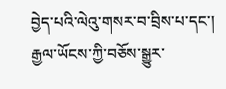བྱེད་པའི་ལེའུ་གསར་བ་བྲིས་པ་དང་། རྒྱལ་ཡོངས་ཀྱི་བཅོས་སྒྱུར་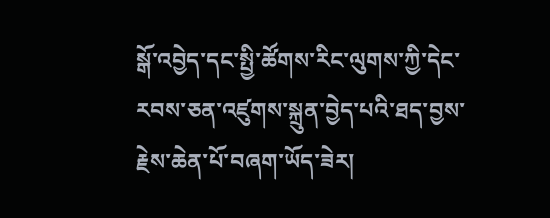སྒོ་འབྱེད་དང་སྤྱི་ཚོགས་རིང་ལུགས་ཀྱི་དེང་རབས་ཅན་འཛུགས་སྐྲུན་བྱེད་པའི་ཐད་བྱས་རྗེས་ཆེན་པོ་བཞག་ཡོད་ཟེར།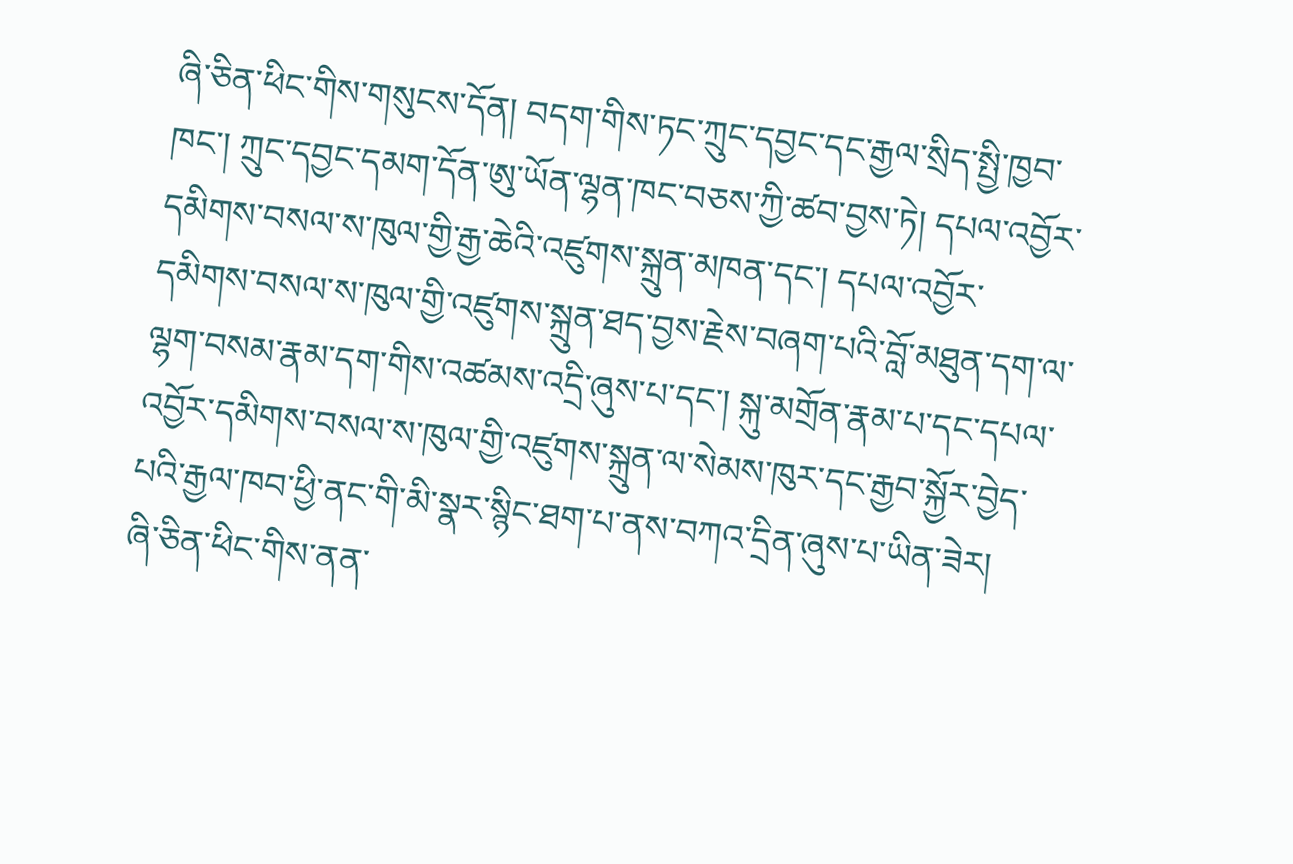ཞི་ཅིན་ཕིང་གིས་གསུངས་དོན། བདག་གིས་ཏང་ཀྲུང་དབྱང་དང་རྒྱལ་སྲིད་སྤྱི་ཁྱབ་ཁང་། ཀྲུང་དབྱང་དམག་དོན་ཨུ་ཡོན་ལྷན་ཁང་བཅས་ཀྱི་ཚབ་བྱས་ཏེ། དཔལ་འབྱོར་དམིགས་བསལ་ས་ཁུལ་གྱི་རྒྱ་ཆེའི་འཛུགས་སྐྲུན་མཁན་དང་། དཔལ་འབྱོར་དམིགས་བསལ་ས་ཁུལ་གྱི་འཛུགས་སྐྲུན་ཐད་བྱས་རྗེས་བཞག་པའི་བློ་མཐུན་དག་ལ་ལྷག་བསམ་རྣམ་དག་གིས་འཚམས་འདྲི་ཞུས་པ་དང་། སྐུ་མགྲོན་རྣམ་པ་དང་དཔལ་འབྱོར་དམིགས་བསལ་ས་ཁུལ་གྱི་འཛུགས་སྐྲུན་ལ་སེམས་ཁུར་དང་རྒྱབ་སྐྱོར་བྱེད་པའི་རྒྱལ་ཁབ་ཕྱི་ནང་གི་མི་སྣར་སྙིང་ཐག་པ་ནས་བཀའ་དྲིན་ཞུས་པ་ཡིན་ཟེར།
ཞི་ཅིན་ཕིང་གིས་ནན་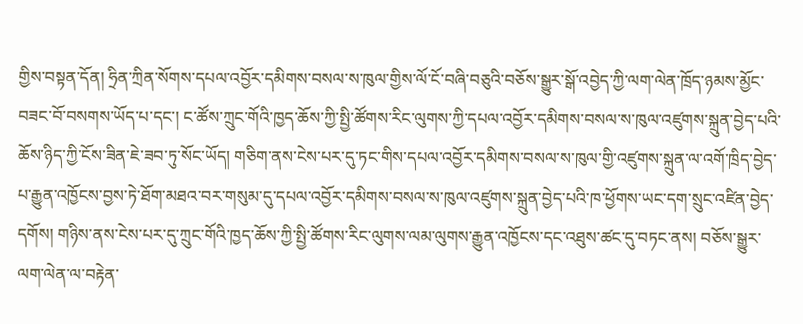གྱིས་བསྟན་དོན། ཧྲིན་ཀྲིན་སོགས་དཔལ་འབྱོར་དམིགས་བསལ་ས་ཁུལ་གྱིས་ལོ་ངོ་བཞི་བཅུའི་བཅོས་སྒྱུར་སྒོ་འབྱེད་ཀྱི་ལག་ལེན་ཁྲོད་ཉམས་མྱོང་བཟང་བོ་བསགས་ཡོད་པ་དང་། ང་ཚོས་ཀྲུང་གོའི་ཁྱད་ཆོས་ཀྱི་སྤྱི་ཚོགས་རིང་ལུགས་ཀྱི་དཔལ་འབྱོར་དམིགས་བསལ་ས་ཁུལ་འཛུགས་སྐྲུན་བྱེད་པའི་ཆོས་ཉིད་ཀྱི་ངོས་ཟིན་ཇེ་ཟབ་ཏུ་སོང་ཡོད། གཅིག་ནས་ངེས་པར་དུ་ཏང་གིས་དཔལ་འབྱོར་དམིགས་བསལ་ས་ཁུལ་གྱི་འཛུགས་སྐྲུན་ལ་འགོ་ཁྲིད་བྱེད་པ་རྒྱུན་འཁྱོངས་བྱས་ཏེ་ཐོག་མཐའ་བར་གསུམ་དུ་དཔལ་འབྱོར་དམིགས་བསལ་ས་ཁུལ་འཛུགས་སྐྲུན་བྱེད་པའི་ཁ་ཕྱོགས་ཡང་དག་སྲུང་འཛིན་བྱེད་དགོས། གཉིས་ནས་ངེས་པར་དུ་ཀྲུང་གོའི་ཁྱད་ཆོས་ཀྱི་སྤྱི་ཚོགས་རིང་ལུགས་ལམ་ལུགས་རྒྱུན་འཁྱོངས་དང་འཐུས་ཚང་དུ་བཏང་ནས། བཅོས་སྒྱུར་ལག་ལེན་ལ་བརྟེན་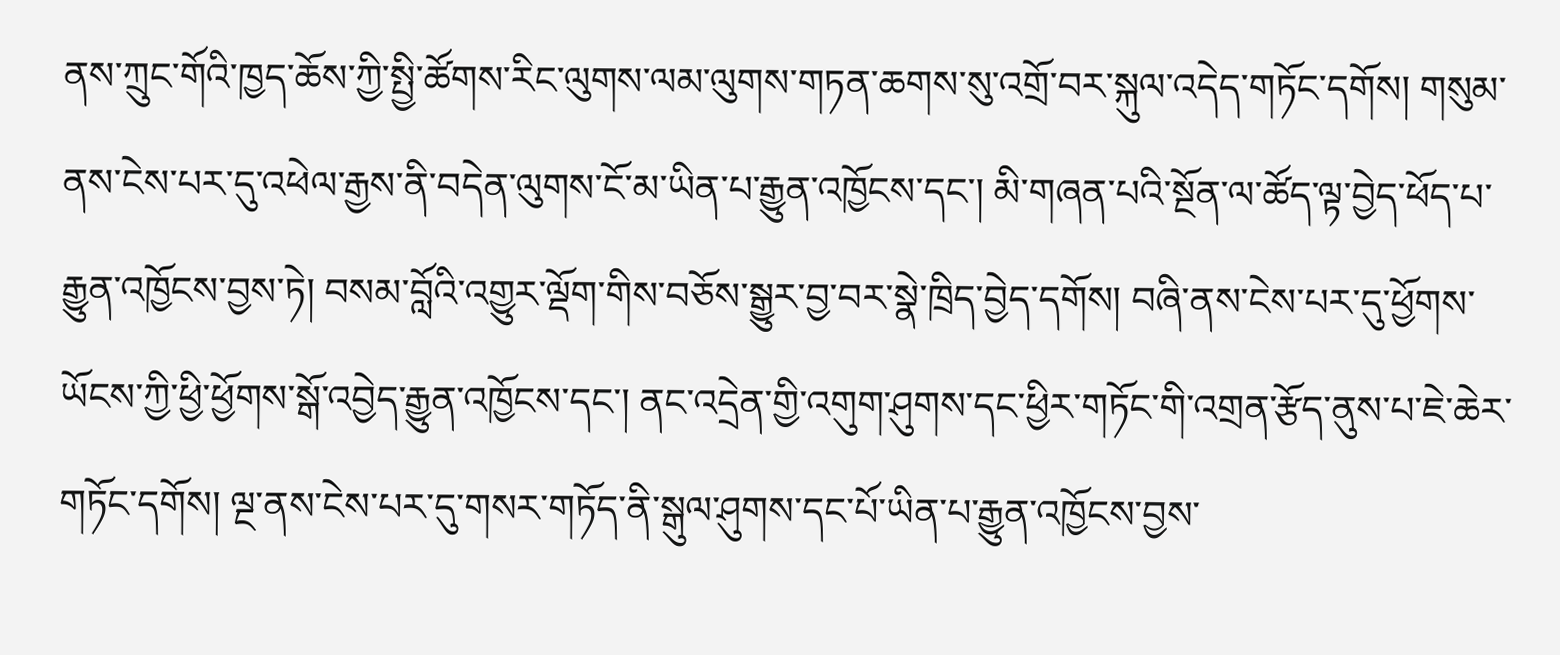ནས་ཀྲུང་གོའི་ཁྱད་ཆོས་ཀྱི་སྤྱི་ཚོགས་རིང་ལུགས་ལམ་ལུགས་གཏན་ཆགས་སུ་འགྲོ་བར་སྐུལ་འདེད་གཏོང་དགོས། གསུམ་ནས་ངེས་པར་དུ་འཕེལ་རྒྱས་ནི་བདེན་ལུགས་ངོ་མ་ཡིན་པ་རྒྱུན་འཁྱོངས་དང་། མི་གཞན་པའི་སྔོན་ལ་ཚོད་ལྟ་བྱེད་ཕོད་པ་རྒྱུན་འཁྱོངས་བྱས་ཏེ། བསམ་བློའི་འགྱུར་ལྡོག་གིས་བཅོས་སྒྱུར་བྱ་བར་སྣེ་ཁྲིད་བྱེད་དགོས། བཞི་ནས་ངེས་པར་དུ་ཕྱོགས་ཡོངས་ཀྱི་ཕྱི་ཕྱོགས་སྒོ་འབྱེད་རྒྱུན་འཁྱོངས་དང་། ནང་འདྲེན་གྱི་འགུག་ཤུགས་དང་ཕྱིར་གཏོང་གི་འགྲན་རྩོད་ནུས་པ་ཇེ་ཆེར་གཏོང་དགོས། ལྔ་ནས་ངེས་པར་དུ་གསར་གཏོད་ནི་སྒུལ་ཤུགས་དང་པོ་ཡིན་པ་རྒྱུན་འཁྱོངས་བྱས་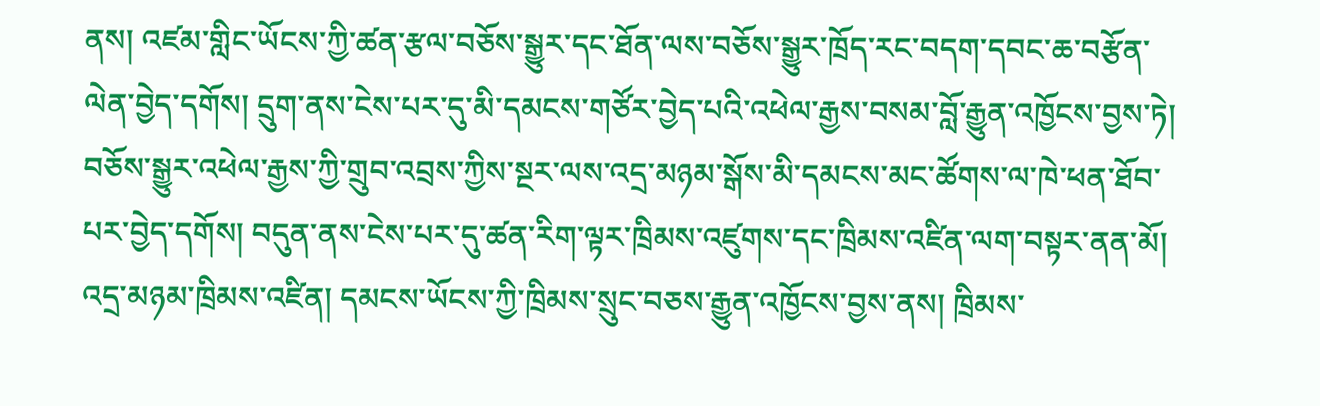ནས། འཛམ་གླིང་ཡོངས་ཀྱི་ཚན་རྩལ་བཅོས་སྒྱུར་དང་ཐོན་ལས་བཅོས་སྒྱུར་ཁྲོད་རང་བདག་དབང་ཆ་བརྩོན་ལེན་བྱེད་དགོས། དྲུག་ནས་ངེས་པར་དུ་མི་དམངས་གཙོར་བྱེད་པའི་འཕེལ་རྒྱས་བསམ་བློ་རྒྱུན་འཁྱོངས་བྱས་ཏེ། བཅོས་སྒྱུར་འཕེལ་རྒྱས་ཀྱི་གྲུབ་འབྲས་ཀྱིས་སྔར་ལས་འདྲ་མཉམ་སྒོས་མི་དམངས་མང་ཚོགས་ལ་ཁེ་ཕན་ཐོབ་པར་བྱེད་དགོས། བདུན་ནས་ངེས་པར་དུ་ཚན་རིག་ལྟར་ཁྲིམས་འཛུགས་དང་ཁྲིམས་འཛིན་ལག་བསྟར་ནན་མོ། འདྲ་མཉམ་ཁྲིམས་འཛིན། དམངས་ཡོངས་ཀྱི་ཁྲིམས་སྲུང་བཅས་རྒྱུན་འཁྱོངས་བྱས་ནས། ཁྲིམས་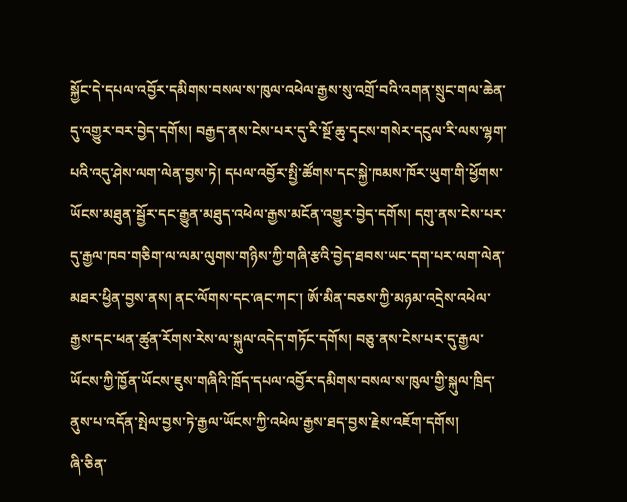སྐྱོང་དེ་དཔལ་འབྱོར་དམིགས་བསལ་ས་ཁུལ་འཕེལ་རྒྱས་སུ་འགྲོ་བའི་འགན་སྲུང་གལ་ཆེན་དུ་འགྱུར་བར་བྱེད་དགོས། བརྒྱད་ནས་ངེས་པར་དུ་རི་སྔོ་ཆུ་དྭངས་གསེར་དངུལ་རི་ལས་ལྷག་པའི་འདུ་ཤེས་ལག་ལེན་བྱས་ཏེ། དཔལ་འབྱོར་སྤྱི་ཚོགས་དང་སྐྱེ་ཁམས་ཁོར་ཡུག་གི་ཕྱོགས་ཡོངས་མཐུན་སྦྱོར་དང་རྒྱུན་མཐུད་འཕེལ་རྒྱས་མངོན་འགྱུར་བྱེད་དགོས། དགུ་ནས་ངེས་པར་དུ་རྒྱལ་ཁབ་གཅིག་ལ་ལམ་ལུགས་གཉིས་ཀྱི་གཞི་རྩའི་བྱེད་ཐབས་ཡང་དག་པར་ལག་ལེན་མཐར་ཕྱིན་བྱས་ནས། ནང་ལོགས་དང་ཞང་ཀང་། ཨོ་མིན་བཅས་ཀྱི་མཉམ་འདྲེས་འཕེལ་རྒྱས་དང་ཕན་ཚུན་རོགས་རེས་ལ་སྐུལ་འདེད་གཏོང་དགོས། བཅུ་ནས་ངེས་པར་དུ་རྒྱལ་ཡོངས་ཀྱི་ཁྱོན་ཡོངས་ཇུས་གཞིའི་ཁྲོད་དཔལ་འབྱོར་དམིགས་བསལ་ས་ཁུལ་གྱི་སྐུལ་ཁྲིད་ནུས་པ་འདོན་སྤེལ་བྱས་ཏེ་རྒྱལ་ཡོངས་ཀྱི་འཕེལ་རྒྱས་ཐད་བྱས་རྗེས་འཇོག་དགོས།
ཞི་ཅིན་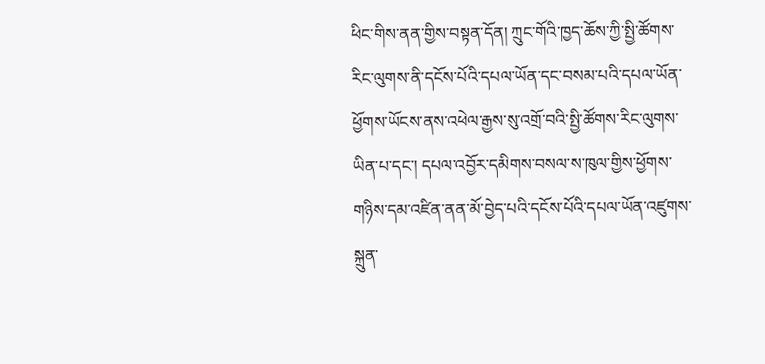ཕིང་གིས་ནན་གྱིས་བསྟན་དོན། ཀྲུང་གོའི་ཁྱད་ཆོས་ཀྱི་སྤྱི་ཚོགས་རིང་ལུགས་ནི་དངོས་པོའི་དཔལ་ཡོན་དང་བསམ་པའི་དཔལ་ཡོན་ཕྱོགས་ཡོངས་ནས་འཕེལ་རྒྱས་སུ་འགྲོ་བའི་སྤྱི་ཚོགས་རིང་ལུགས་ཡིན་པ་དང་། དཔལ་འབྱོར་དམིགས་བསལ་ས་ཁུལ་གྱིས་ཕྱོགས་གཉིས་དམ་འཛིན་ནན་མོ་བྱེད་པའི་དངོས་པོའི་དཔལ་ཡོན་འཛུགས་སྐྲུན་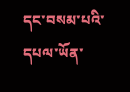དང་བསམ་པའི་དཔལ་ཡོན་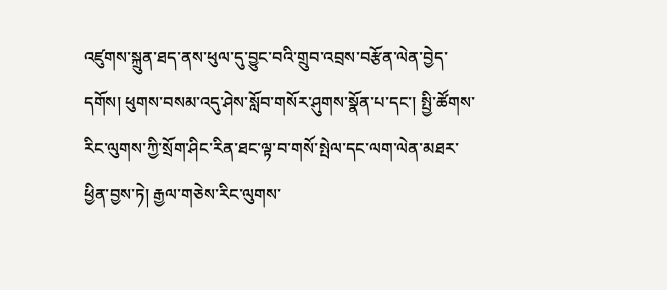འཛུགས་སྐྲུན་ཐད་ནས་ཕུལ་དུ་བྱུང་བའི་གྲུབ་འབྲས་བརྩོན་ལེན་བྱེད་དགོས། ཕུགས་བསམ་འདུ་ཤེས་སློབ་གསོར་ཤུགས་སྣོན་པ་དང་། སྤྱི་ཚོགས་རིང་ལུགས་ཀྱི་སྲོག་ཤིང་རིན་ཐང་ལྟ་བ་གསོ་སྤེལ་དང་ལག་ལེན་མཐར་ཕྱིན་བྱས་ཏེ། རྒྱལ་གཅེས་རིང་ལུགས་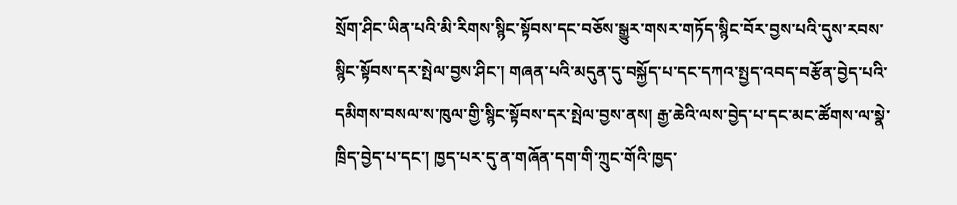སྲོག་ཤིང་ཡིན་པའི་མི་རིགས་སྙིང་སྟོབས་དང་བཅོས་སྒྱུར་གསར་གཏོད་སྙིང་བོར་བྱས་པའི་དུས་རབས་སྙིང་སྟོབས་དར་སྤེལ་བྱས་ཤིང་། གཞན་པའི་མདུན་དུ་བསྐྱོད་པ་དང་དཀའ་སྤྱད་འབད་བརྩོན་བྱེད་པའི་དམིགས་བསལ་ས་ཁུལ་གྱི་སྙིང་སྟོབས་དར་སྤེལ་བྱས་ནས། རྒྱ་ཆེའི་ལས་བྱེད་པ་དང་མང་ཚོགས་ལ་སྣེ་ཁྲིད་བྱེད་པ་དང་། ཁྱད་པར་དུ་ན་གཞོན་དག་གི་ཀྲུང་གོའི་ཁྱད་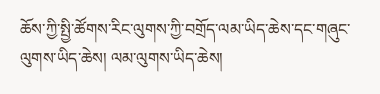ཆོས་ཀྱི་སྤྱི་ཚོགས་རིང་ལུགས་ཀྱི་བགྲོད་ལམ་ཡིད་ཆེས་དང་གཞུང་ལུགས་ཡིད་ཆེས། ལམ་ལུགས་ཡིད་ཆེས།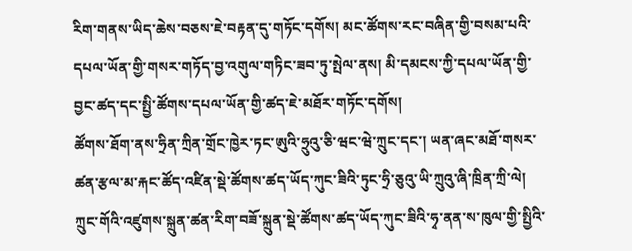རིག་གནས་ཡིད་ཆེས་བཅས་ཇེ་བརྟན་དུ་གཏོང་དགོས། མང་ཚོགས་རང་བཞིན་གྱི་བསམ་པའི་དཔལ་ཡོན་གྱི་གསར་གཏོད་བྱ་འགུལ་གཏིང་ཟབ་ཏུ་སྤེལ་ནས། མི་དམངས་ཀྱི་དཔལ་ཡོན་གྱི་བྱང་ཚད་དང་སྤྱི་ཚོགས་དཔལ་ཡོན་གྱི་ཚད་ཇེ་མཐོར་གཏོང་དགོས།
ཚོགས་ཐོག་ནས་ཧྲིན་ཀྲིན་གྲོང་ཁྱེར་ཏང་ཨུའི་ཧྲུའུ་ཅི་ཝང་ཝེ་ཀྲུང་དང་། ཡན་ཞང་མཐོ་གསར་ཚན་རྩལ་མ་རྐང་ཚོད་འཛིན་སྡེ་ཚོགས་ཚད་ཡོད་ཀུང་ཟིའི་ཏུང་ཧྲི་ཅུའུ་ཡི་ཀྲུའུ་ཞི་ཁྲིན་ཀྲི་ལེ། ཀྲུང་གོའི་འཛུགས་སྐྲུན་ཚན་རིག་བཟོ་སྐྲུན་སྡེ་ཚོགས་ཚད་ཡོད་ཀུང་ཟིའི་ཧྭ་ནན་ས་ཁུལ་གྱི་སྤྱིའི་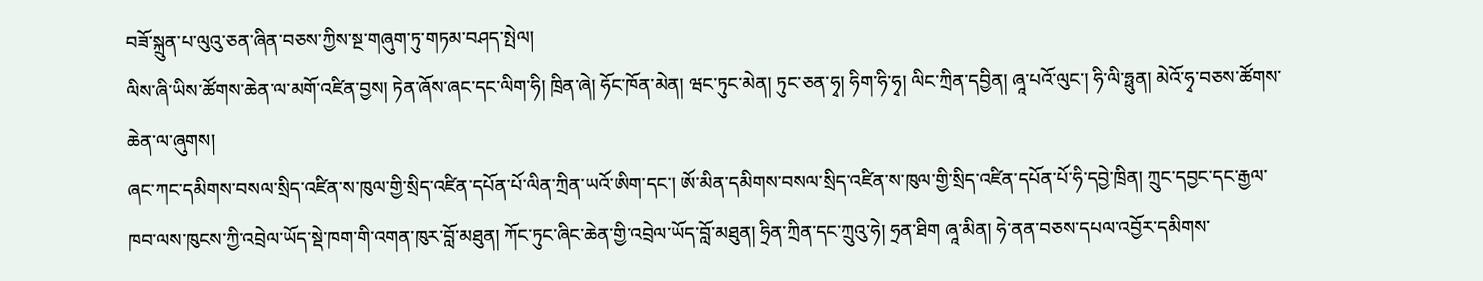བཟོ་སྐྲུན་པ་ལུའུ་ཅན་ཞིན་བཅས་ཀྱིས་སྔ་གཞུག་ཏུ་གཏམ་བཤད་སྤེལ།
ལིས་ཞི་ཡིས་ཚོགས་ཆེན་ལ་མགོ་འཛིན་བྱས། ཏེན་ཞོས་ཞང་དང་ལིག་ཧི། ཁྲིན་ཞེ། ཧོང་ཁོན་མེན། ཝང་ཏུང་མེན། ཏུང་ཅན་ཧྭ། ཧིག་ཧི་ཧྭ། ལིང་ཀྲིན་དབྱིན། ཞཱ་པའོ་ལུང་། ཧི་ལི་ཧྥུན། མེའོ་ཧྭ་བཅས་ཚོགས་ཆེན་ལ་ཞུགས།
ཞང་ཀང་དམིགས་བསལ་སྲིད་འཛིན་ས་ཁུལ་གྱི་སྲིད་འཛིན་དཔོན་པོ་ལིན་ཀྲིན་ཡའོ་ཨིག་དང་། ཨོ་མིན་དམིགས་བསལ་སྲིད་འཛིན་ས་ཁུལ་གྱི་སྲིད་འཛིན་དཔོན་པོ་ཧི་དབྱེ་ཁྲིན། ཀྲུང་དབྱང་དང་རྒྱལ་ཁབ་ལས་ཁུངས་ཀྱི་འབྲེལ་ཡོད་སྡེ་ཁག་གི་འགན་ཁུར་བློ་མཐུན། ཀོང་ཏུང་ཞིང་ཆེན་གྱི་འབྲེལ་ཡོད་བློ་མཐུན། ཧྲིན་ཀྲིན་དང་ཀྲུའུ་ཧེ། ཧྲན་ཐིག ཞཱ་མིན། ཧེ་ནན་བཅས་དཔལ་འབྱོར་དམིགས་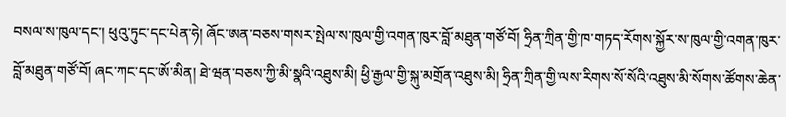བསལ་ས་ཁུལ་དང་། ཕུའུ་ཏུང་དང་པེན་ཧེ། ཞོང་ཨན་བཅས་གསར་སྤེལ་ས་ཁུལ་གྱི་འགན་ཁུར་བློ་མཐུན་གཙོ་བོ། ཧྲིན་ཀྲིན་གྱི་ཁ་གཏད་རོགས་སྐྱོར་ས་ཁུལ་གྱི་འགན་ཁུར་བློ་མཐུན་གཙོ་བོ། ཞང་ཀང་དང་ཨོ་མིན། ཐེ་ཝན་བཅས་ཀྱི་མི་སྣའི་འཐུས་མི། ཕྱི་རྒྱལ་གྱི་སྐུ་མགྲོན་འཐུས་མི། ཧྲིན་ཀྲིན་གྱི་ལས་རིགས་སོ་སོའི་འཐུས་མི་སོགས་ཚོགས་ཆེན་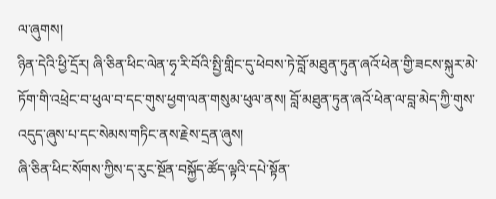ལ་ཞུགས།
ཉིན་དེའི་ཕྱི་དྲོར། ཞི་ཅིན་ཕིང་ལེན་ཧྭ་རི་བོའི་སྤྱི་གླིང་དུ་ཕེབས་ཏེ་བློ་མཐུན་ཏུན་ཞའོ་ཕེན་གྱི་ཟངས་སྐུར་མེ་ཏོག་གི་འཕྲེང་བ་ཕུལ་བ་དང་གུས་ཕྱག་ལན་གསུམ་ཕུལ་ནས། བློ་མཐུན་ཏུན་ཞའོ་ཕེན་ལ་བླ་མེད་ཀྱི་གུས་འདུད་ཞུས་པ་དང་སེམས་གཏིང་ནས་རྗེས་དྲན་ཞུས།
ཞི་ཅིན་ཕིང་སོགས་ཀྱིས་ད་རུང་སྔོན་བསྐྱོད་ཚོད་ལྟའི་དཔེ་སྟོན་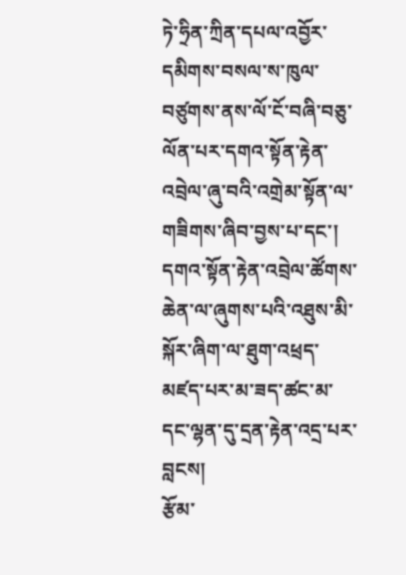ཏེ་ཧྲིན་ཀྲིན་དཔལ་འབྱོར་དམིགས་བསལ་ས་ཁུལ་བཙུགས་ནས་ལོ་ངོ་བཞི་བཅུ་ལོན་པར་དགའ་སྟོན་རྟེན་འབྲེལ་ཞུ་བའི་འགྲེམ་སྟོན་ལ་གཟིགས་ཞིབ་བྱས་པ་དང་། དགའ་སྟོན་རྟེན་འབྲེལ་ཚོགས་ཆེན་ལ་ཞུགས་པའི་འཐུས་མི་སྐོར་ཞིག་ལ་ཐུག་འཕྲད་མཛད་པར་མ་ཟད་ཚང་མ་དང་ལྷན་དུ་དྲན་རྟེན་འདྲ་པར་བླངས།
རྩོམ་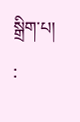སྒྲིག་པ། :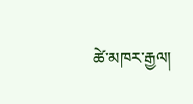ཚེ་མཁར་རྒྱལ།